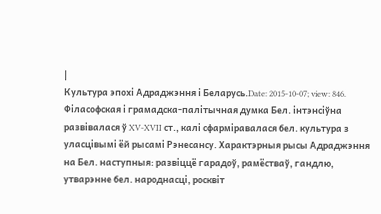|
Культура эпохі Адраджэння і Беларусь.Date: 2015-10-07; view: 846. Філасофская і грамадска-палітычная думка Бел. інтэнсіўна развівалася ў XV-XVII ст., калі сфарміравалася бел. культура з уласцівымі ёй рысамі Рэнесансу. Характэрныя рысы Адраджэння на Бел. наступныя: развіццё гарадоў, рамёстваў, гандлю, утварэнне бел. народнасці, росквіт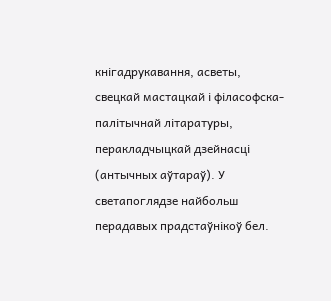кнігадрукавання, асветы, свецкай мастацкай і філасофска-палітычнай літаратуры, перакладчыцкай дзейнасці (антычных аўтараў). У светапоглядзе найбольш перадавых прадстаўнікоў бел.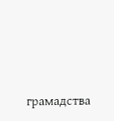грамадства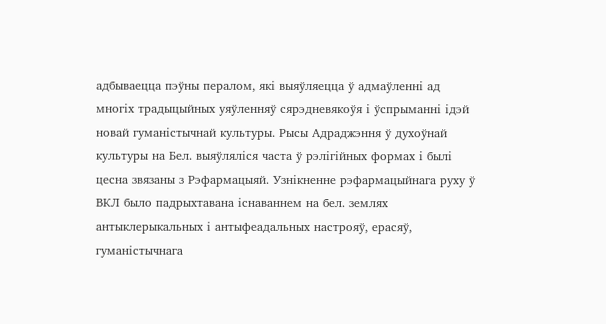адбываецца пэўны пералом, які выяўляецца ў адмаўленні ад многіх традыцыйных уяўленняў сярэдневякоўя і ўспрыманні ідэй новай гуманістычнай культуры. Рысы Адраджэння ў духоўнай культуры на Бел. выяўляліся часта ў рэлігійных формах і былі цесна звязаны з Рэфармацыяй. Узнікненне рэфармацыйнага руху ў ВКЛ было падрыхтавана існаваннем на бел. землях антыклерыкальных і антыфеадальных настрояў, ерасяў, гуманістычнага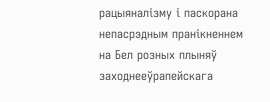рацыяналізму і паскорана непасрэдным пранікненнем на Бел розных плыняў заходнееўрапейскага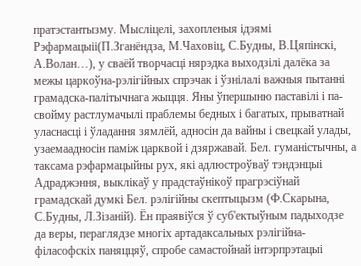пратэстантызму. Мысліцелі, захопленыя ідэямі Рэфармацыіі(П.Зганёндза, М.Чаховіц, С.Будны, В.Цяпінскі, А.Волан…), у сваёй творчасці нярэдка выходзілі далёка за межы царкоўна-рэлігійных спрэчак і ўзнілалі важныя пытанні грамадска-палітычнага жыцця. Яны ўпершыню паставілі і па-свойму растлумачылі праблемы бедных і багатых, прыватнай уласнасці і ўладання зямлёй, адносін да вайны і свецкай улады, узаемаадносін паміж царквой і дзяржавай. Бел. гуманістычны, а таксама рэфармацыйны рух, які адлюстроўваў тэндэнцыі Адраджэння, выклікаў у прадстаўнікоў прагрэсіўнай грамадскай думкі Бел. рэлігійны скептыцызм (Ф.Скарына, С.Будны, Л.Зізаній). Ён праявіўся ў суб'ектыўным падыходзе да веры, пераглядзе многіх артадаксальных рэлігійна-філасофскіх паняццяў, спробе самастойнай інтэрпрэтацыі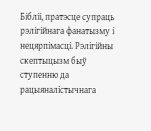Бібліі, пратэсце супраць рэлігійнага фанатызму і нецярпімасці. Рэлігійны скептыцызм быў ступенню да рацыяналістычнага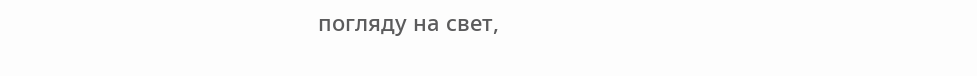погляду на свет,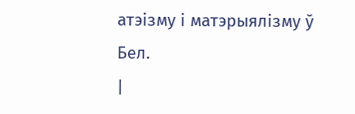атэізму і матэрыялізму ў Бел.
|